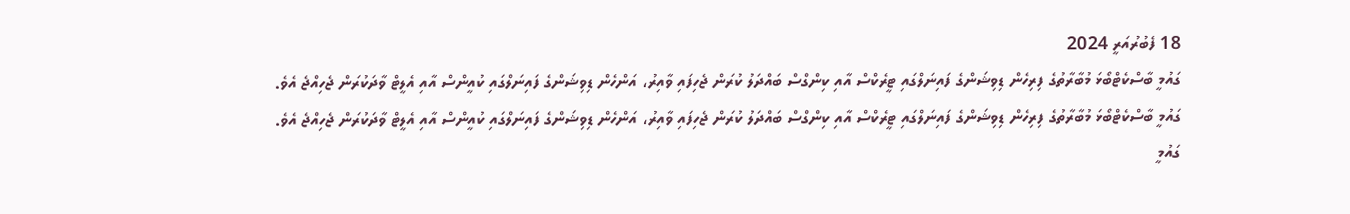18 ފެބުރުއަރީ 2024
ގައުމީ ބާސްކެޓްބޯޅަ މުބާރާތުގެ ފިރިހެން ޑިވިޝަންގެ ފައިނަލްގައި ޓީރެކްސް އާއި ކިންގްސް ބައްދަލު ކުރަން ޖެހިފައި ވާއިރު، އަންހެން ޑިވިޝަންގެ ފައިނަލްގައި ކުއީންސް އާއި އެލީޓް ވާދަކުރަން ޖެހިއްޖެ އެވެ.
ގައުމީ ބާސްކެޓްބޯޅަ މުބާރާތުގެ ފިރިހެން ޑިވިޝަންގެ ފައިނަލްގައި ޓީރެކްސް އާއި ކިންގްސް ބައްދަލު ކުރަން ޖެހިފައި ވާއިރު، އަންހެން ޑިވިޝަންގެ ފައިނަލްގައި ކުއީންސް އާއި އެލީޓް ވާދަކުރަން ޖެހިއްޖެ އެވެ.
ގައުމީ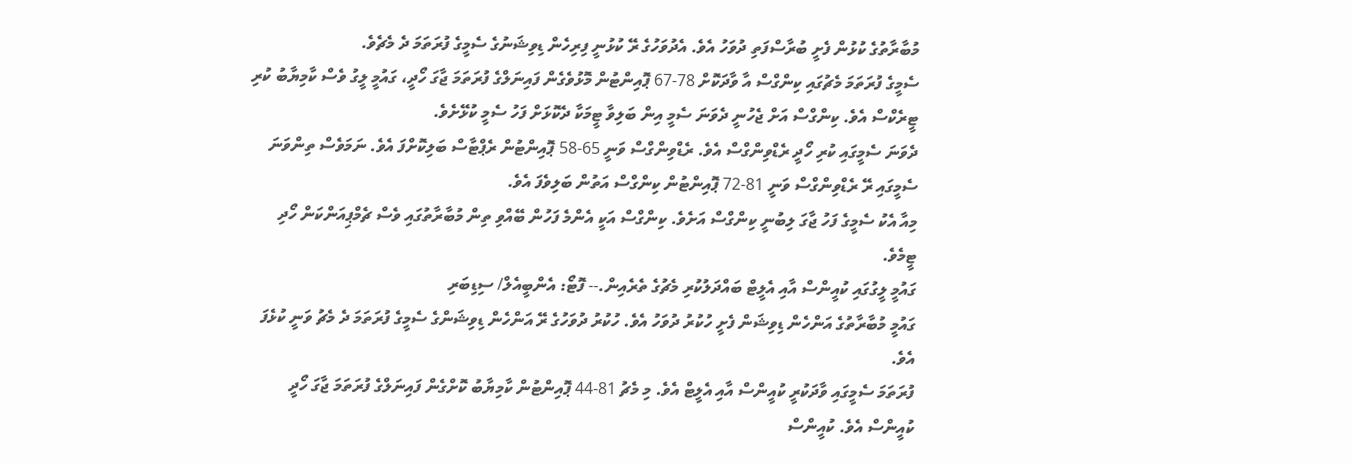މުބާރާތުގެ ކުޅުން ފެށީ ބުރާސްފަތި ދުވަހު އެވެ. އެދުވަހުގެ ރޭ ކުޅުނީ ފިރިހެން ޑިވިޝަނުގެ ސެމީގެ ފުރަތަމަ ދެ މެޗެވެ.
ސެމީގެ ފުރަތަމަ މެޗުގައި ކިންގްސް އާ ވާދަކޮށް 78-67 ޕޮއިންޓުން މޮޅުވެގެން ފައިނަލްގެ ފުރަތަމަ ޖާގަ ހޯދީ، ގައުމީ ލީގު ވެސް ކާމިޔާބު ކުރި ޓީރެކްސް އެވެ. ކިންގްސް އަށް ޖެހުނީ ދެވަނަ ސެމީ އިން ބަލިވާ ޓީމަކާ ދެކޮޅަށް ފަހު ސެމީ ކުޅޭށެވެ.
ދެވަނަ ސެމީގައި ކުރި ހޯދީ ރެޑްވިންގްސް އެވެ. ރެޑްވިންގްސް ވަނީ 65-58 ޕޮއިންޓުން ރެޕްޓާސް ބަލިކޮށްފަ އެވެ. ނަމަވެސް ތިންވަނަ ސެމީގައި ރޭ ރެޑްވިންގްސް ވަނީ 81-72 ޕޮއިންޓުން ކިންގްސް އަތުން ބަލިވެފަ އެވެ.
މިއާ އެކު ސެމީގެ ފަހު ޖާގަ ލިބުނީ ކިންގްސް އަށެވެ. ކިންގްސް އަކީ އެންމެ ފަހުން ބޭއްވި ތިން މުބާރާތުގައި ވެސް ޗެމްޕިއަންކަން ހޯދި ޓީމެވެ.
ގައުމީ ލީގުގައި ކުއީންސް އާއި އެލީޓް ބައްދަލުކުރި މެޗުގެ ތެރެއިން.-- ފޮޓޯ: އެންބީއެލް/ ސިޑިބަރި
ގައުމީ މުބާރާތުގެ އަންހެން ޑިވިޝަން ފެށީ ހުކުރު ދުވަހު އެވެ. ހުކުރު ދުވަހުގެ ރޭ އަންހެން ޑިވިޝަންގެ ސެމީގެ ފުރަތަމަ ދެ މެޗު ވަނީ ކުޅެފަ އެވެ.
ފުރަތަމަ ސެމީގައި ވާދަކުރީ ކުއީންސް އާއި އެލީޓް އެވެ. މި މެޗު 81-44 ޕޮއިންޓުން ކާމިޔާބު ކޮށްގެން ފައިނަލްގެ ފުރަތަމަ ޖާގަ ހޯދީ ކުއީންސް އެވެ. ކުއީންސް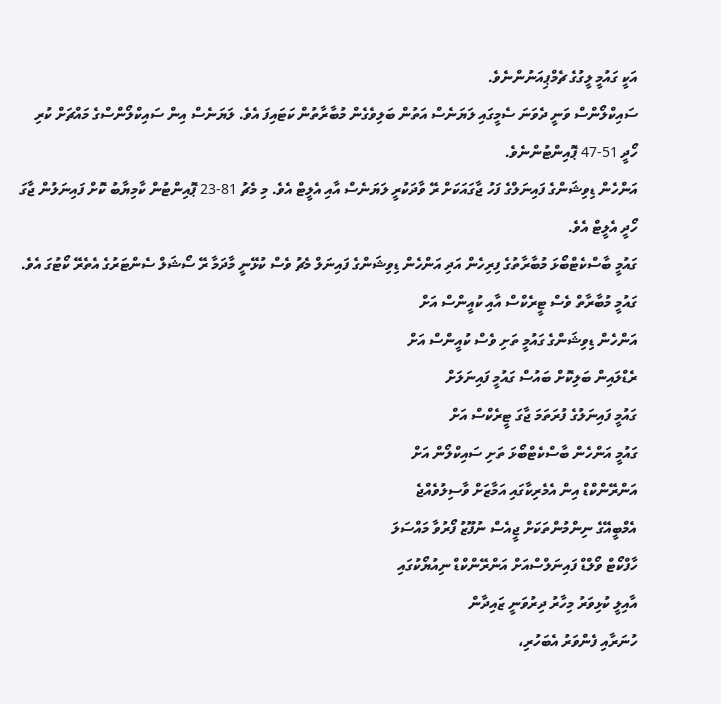އަކީ ގައުމީ ލީގުގެ ޗެމްޕިއަނުންނެވެ.
ސައިކްލޯންސް ވަނީ ދެވަނަ ސެމީގައި ލަޔަނެސް އަތުން ބަލިވެގެން މުބާރާތުން ކަޓައިފަ އެވެ. ލަޔަނެސް އިން ސައިކްލޯންސްގެ މައްޗަށް ކުރި ހޯދީ 51-47 ޕޮއިންޓުންނެވެ.
އަންހެން ޑިވިޝަންގެ ފައިނަލްގެ ފަހު ޖާގައަކަށް ރޭ ވާދަކުރީ ލަޔަނެސް އާއި އެލީޓް އެވެ. މި މެޗު 81-23 ޕޮއިންޓުން ކާމިޔާބު ކޮށް ފައިނަލުން ޖާގަ ހޯދީ އެލީޓް އެވެ.
ގައުމީ ބާސްކެޓްބޯޅަ މުބާރާތުގެ ފިރިހެން އަދި އަންހެން ޑިވިޝަންގެ ފައިނަލް މެޗު ވެސް ކުޅޭނީ މާދަމާ ރޭ ސޯޝަލް ސެންޓަރުގެ އެތެރޭ ކޯޓުގަ އެވެ.
ގައުމީ މުބާރާތް ވެސް ޓީރެކްސް އާއި ކުއީންސް އަށް
އަންހެން ޑިވިޝަންގެ ގައުމީ ތަށި ވެސް ކުއީންސް އަށް
ރެޑްލައިން ބަލިކޮށް ބައުސް ގައުމީ ފައިނަލަށް
ގައުމީ ފައިނަލުގެ ފުރަތަމަ ޖާގަ ޓީރެކްސް އަށް
ގައުމީ އަންހެން ބާސްކެޓްބޯޅަ ތަށި ސައިކްލޯން އަށް
އަންރޭންކްޑް އިން އެމެރިކާގައި އަމާޒަށް ވާސިލުވެއްޖެ
އެމްބީއޭގެ ނިންމުންތަކަށް ޖީއެސް ނުފޫޒު ފޯރުވާ މައްސަލަ
ހާފްކޯޓް ވޯލްޑް ފައިނަލްސްއަށް އަންރޭންކްޑް ނިއުޔޯކުގައި
އާއިލީ ކުޅިވަރު މިހާރު ދިރުވަނީ ޒައިދާން
ހުނަރާއި ފެންވަރު އެބަހުރި،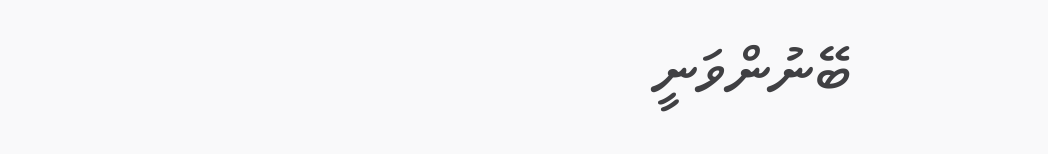ބޭނުންވަނީ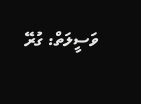ވަސީލަތް: ގުރޭ